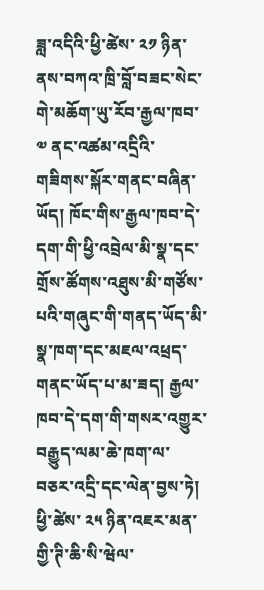ཟླ་འདིའི་ཕྱི་ཚེས་ ༢༡ ཉིན་ནས་བཀའ་ཁྲི་བློ་བཟང་སེང་གེ་མཆོག་ཡུ་རོབ་རྒྱལ་ཁབ་ ༧ ནང་འཚམ་འདྲིའི་གཟིགས་སྐོར་གནང་བཞིན་ཡོད། ཁོང་གིས་རྒྱལ་ཁབ་དེ་དག་གི་ཕྱི་འབྲེལ་མི་སྣ་དང་གྲོས་ཚོགས་འཐུས་མི་གཙོས་པའི་གཞུང་གི་གནད་ཡོད་མི་སྣ་ཁག་དང་མཇལ་འཕྲད་གནང་ཡོད་པ་མ་ཟད། རྒྱལ་ཁབ་དེ་དག་གི་གསར་འགྱུར་བརྒྱུད་ལམ་ཆེ་ཁག་ལ་བཅར་འདྲི་དང་ལེན་བྱས་ཏེ། ཕྱི་ཚེས་ ༢༥ ཉིན་འཇར་མན་གྱི་ཊི་ཆི་སི་ཝེལ་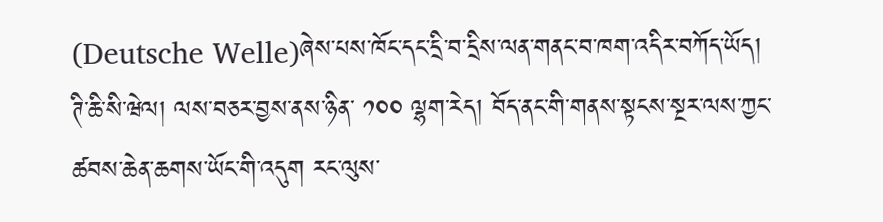(Deutsche Welle)ཞེས་པས་ཁོང་དང་དྲི་བ་དྲིས་ལན་གནང་བ་ཁག་འདིར་བཀོད་ཡོད།
ཊི་ཆི་སི་ཝེལ། ལས་བཅར་བྱས་ནས་ཉིན་ ༡༠༠ ལྷག་རེད། བོད་ནང་གི་གནས་སྟངས་སྔར་ལས་ཀྱང་ཚབས་ཆེན་ཆགས་ཡོང་གི་འདུག རང་ལུས་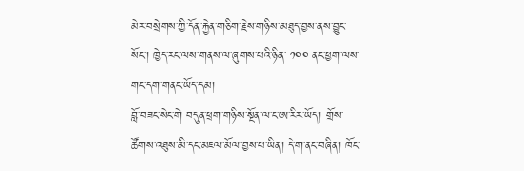མེར་བསྲེགས་ཀྱི་དོན་རྐྱེན་གཅིག་རྗེས་གཉིས་མཐུད་བྱས་ནས་བྱུང་སོང་། ཁྱེད་རང་ལས་གནས་ལ་ཞུགས་པའི་ཉིན་ ༡༠༠ ནང་ཕྱག་ལས་གང་དག་གནང་ཡོད་དམ།
བློ་བཟང་སེང་གེ བདུན་ཕྲག་གཉིས་སྔོན་ལ་ང་ཨ་རིར་ཡོད། གྲོས་ཚོགས་འཐུས་མི་དང་མཇལ་མོལ་བྱས་པ་ཡིན། དེ་ག་ནང་བཞིན། ཁོང་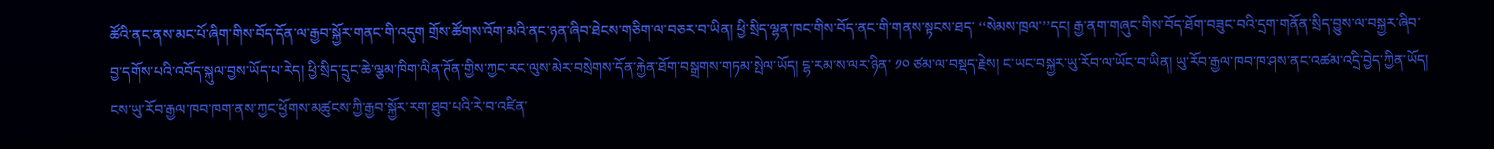ཚོའི་ནང་ནས་མང་པོ་ཞིག་གིས་བོད་དོན་ལ་རྒྱབ་སྐྱོར་གནང་གི་འདུག གྲོས་ཚོགས་འོག་མའི་ནང་ཉན་ཞིབ་ཐེངས་གཅིག་ལ་བཅར་བ་ཡིན། ཕྱི་སྲིད་ལྷན་ཁང་གིས་བོད་ནང་གི་གནས་སྟངས་ཐད་ ‘‘སེམས་ཁྲལ་’’དང། རྒྱ་ནག་གཞུང་གིས་བོད་ཐོག་བཟུང་བའི་དྲག་གནོན་སྲིད་བྱུས་ལ་བསྐྱར་ཞིབ་བྱ་དགོས་པའི་འབོད་སྐུལ་བྱས་ཡོད་པ་རེད། ཕྱི་སྲིད་དྲུང་ཆེ་ལྕམ་ཁིག་ལིན་ཊོན་གྱིས་ཀྱང་རང་ལུས་མེར་བསྲེགས་དོན་རྐྱེན་ཐོག་བསྒྲགས་གཏམ་སྤེལ་ཡོད། ངྷ་རམ་ས་ལར་ཉིན་ ༡༠ ཙམ་ལ་བསྡད་རྗེས། ང་ཡང་བསྐྱར་ཡུ་རོབ་ལ་ཡོང་བ་ཡིན། ཡུ་རོབ་རྒྱལ་ཁབ་ཁ་ཤས་ནང་འཚམ་འདྲི་བྱེད་ཀྱིན་ཡོད། ངས་ཡུ་རོབ་རྒྱལ་ཁབ་ཁག་ནས་ཀྱང་ཕྱོགས་མཚུངས་ཀྱི་རྒྱབ་སྐྱོར་རག་ཐུབ་པའི་རེ་བ་འཛིན་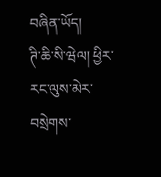བཞིན་ཡོད།
ཊི་ཆི་སི་ཝེལ། ཕྱིར་རང་ལུས་མེར་བསྲེགས་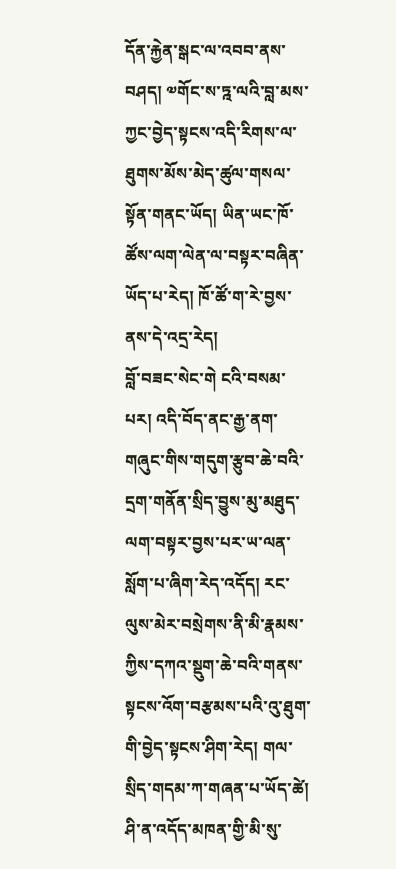དོན་རྐྱེན་སྒང་ལ་འབབ་ནས་བཤད། ༧གོང་ས་ཏྰ་ལའི་བླ་མས་ཀྱང་བྱེད་སྟངས་འདི་རིགས་ལ་ཐུགས་མོས་མེད་ཚུལ་གསལ་སྟོན་གནང་ཡོད། ཡིན་ཡང་ཁོ་ཚོས་ལག་ལེན་ལ་བསྟར་བཞིན་ཡོད་པ་རེད། ཁོ་ཚོ་ག་རེ་བྱས་ནས་དེ་འདྲ་རེད།
བློ་བཟང་སེང་གེ ངའི་བསམ་པར། འདི་བོད་ནང་རྒྱ་ནག་གཞུང་གིས་གདུག་རྩུབ་ཆེ་བའི་དྲག་གནོན་སྲིད་བྱུས་མུ་མཐུད་ལག་བསྟར་བྱས་པར་ཡ་ལན་སློག་པ་ཞིག་རེད་འདོད། རང་ལུས་མེར་བསྲེགས་ནི་མི་རྣམས་ཀྱིས་དཀའ་སྡུག་ཆེ་བའི་གནས་སྟངས་འོག་བརྩམས་པའི་འུ་ཐུག་གི་བྱེད་སྟངས་ཤིག་རེད། གལ་སྲིད་གདམ་ཀ་གཞན་པ་ཡོད་ཚེ། ཤི་ན་འདོད་མཁན་གྱི་མི་སུ་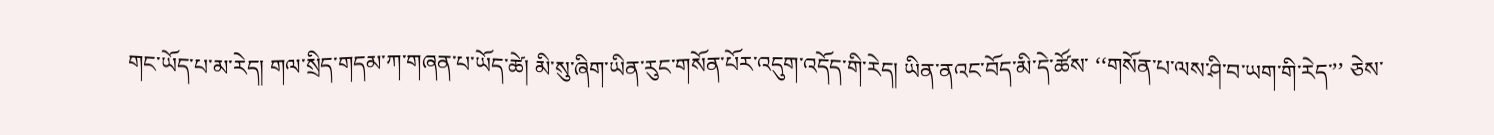གང་ཡོད་པ་མ་རེད། གལ་སྲིད་གདམ་ཀ་གཞན་པ་ཡོད་ཚེ། མི་སུ་ཞིག་ཡིན་རུང་གསོན་པོར་འདུག་འདོད་གི་རེད། ཡིན་ནའང་བོད་མི་དེ་ཚོས་ ‘‘གསོན་པ་ལས་ཤི་བ་ཡག་གི་རེད་’’ ཅེས་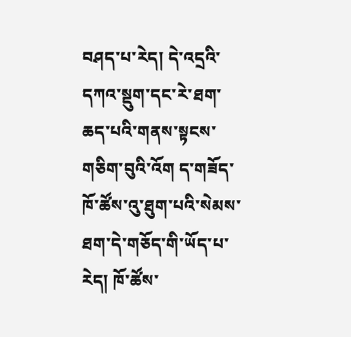བཤད་པ་རེད། དེ་འདྲའི་དཀའ་སྡུག་དང་རེ་ཐག་ཆད་པའི་གནས་སྟངས་གཅིག་བུའི་འོག ད་གཟོད་ཁོ་ཚོས་འུ་ཐུག་པའི་སེམས་ཐག་དེ་གཅོད་གི་ཡོད་པ་རེད། ཁོ་ཚོས་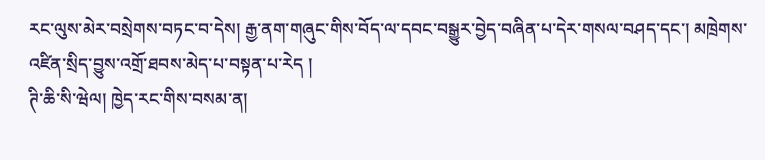རང་ལུས་མེར་བསྲེགས་བཏང་བ་དེས། རྒྱ་ནག་གཞུང་གིས་བོད་ལ་དབང་བསྒྱུར་བྱེད་བཞིན་པ་དེར་གསལ་བཤད་དང་། མཁྲེགས་འཛིན་སྲིད་བྱུས་འགྲོ་ཐབས་མེད་པ་བསྟན་པ་རེད །
ཊི་ཆི་སི་ཝེལ། ཁྱེད་རང་གིས་བསམ་ན།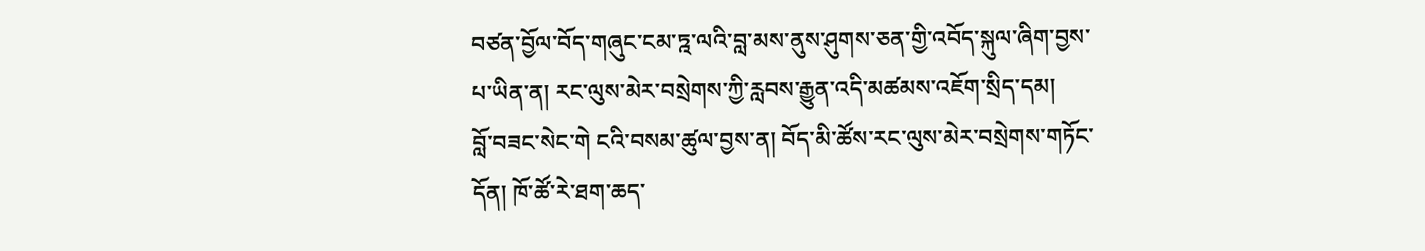བཙན་བྱོལ་བོད་གཞུང་ངམ་ཏྰ་ལའི་བླ་མས་ནུས་ཤུགས་ཅན་གྱི་འབོད་སྐུལ་ཞིག་བྱས་པ་ཡིན་ན། རང་ལུས་མེར་བསྲེགས་ཀྱི་རླབས་རྒྱུན་འདི་མཚམས་འཇོག་སྲིད་དམ།
བློ་བཟང་སེང་གེ ངའི་བསམ་ཚུལ་བྱས་ན། བོད་མི་ཚོས་རང་ལུས་མེར་བསྲེགས་གཏོང་དོན། ཁོ་ཚོ་རེ་ཐག་ཆད་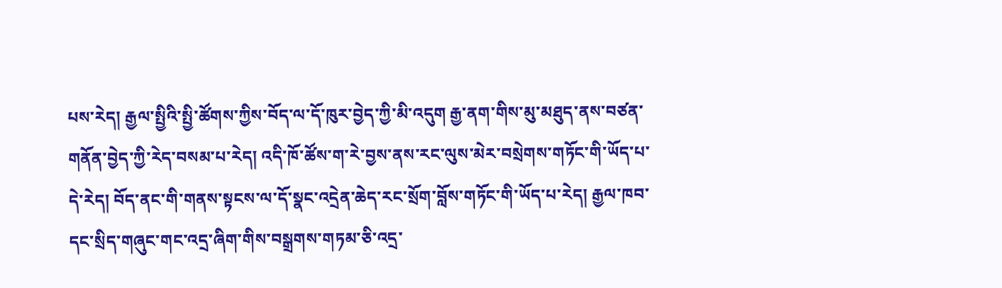པས་རེད། རྒྱལ་སྤྱིའི་སྤྱི་ཚོགས་ཀྱིས་བོད་ལ་དོ་ཁུར་བྱེད་ཀྱི་མི་འདུག རྒྱ་ནག་གིས་མུ་མཐུད་ནས་བཙན་གནོན་བྱེད་ཀྱི་རེད་བསམ་པ་རེད། འདི་ཁོ་ཚོས་ག་རེ་བྱས་ནས་རང་ལུས་མེར་བསྲེགས་གཏོང་གི་ཡོད་པ་དེ་རེད། བོད་ནང་གི་གནས་སྟངས་ལ་དོ་སྣང་འདྲེན་ཆེད་རང་སྲོག་བློས་གཏོང་གི་ཡོད་པ་རེད། རྒྱལ་ཁབ་དང་སྲིད་གཞུང་གང་འདྲ་ཞིག་གིས་བསྒྲགས་གཏམ་ཅི་འདྲ་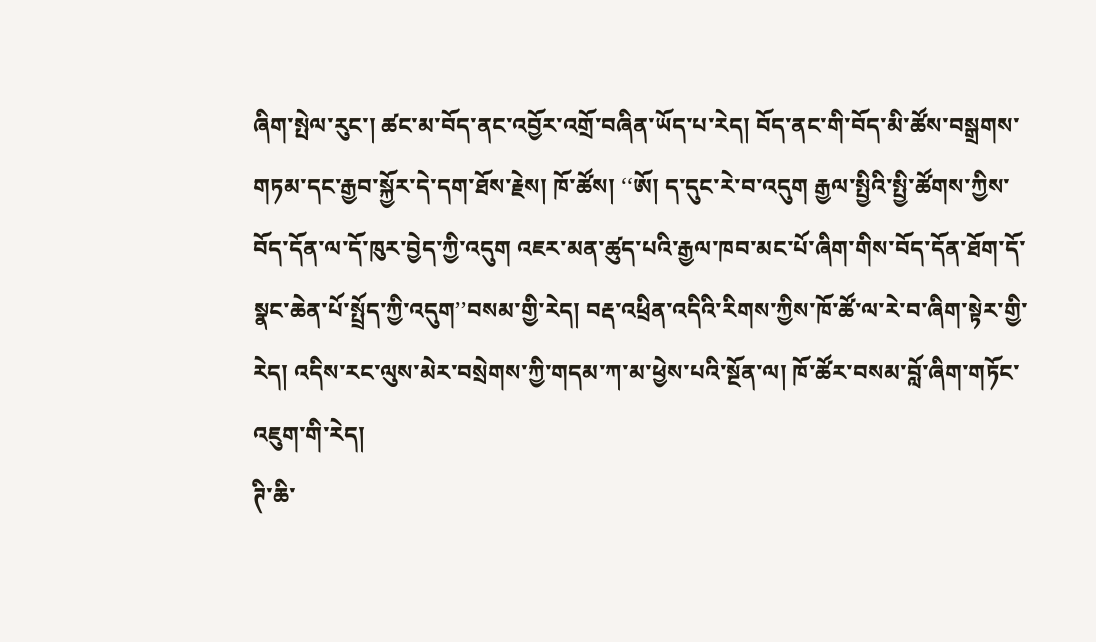ཞིག་སྤེལ་རུང་། ཚང་མ་བོད་ནང་འབྱོར་འགྲོ་བཞིན་ཡོད་པ་རེད། བོད་ནང་གི་བོད་མི་ཚོས་བསྒྲགས་གཏམ་དང་རྒྱབ་སྐྱོར་དེ་དག་ཐོས་རྗེས། ཁོ་ཚོས། ‘‘ཨོ། ད་དུང་རེ་བ་འདུག རྒྱལ་སྤྱིའི་སྤྱི་ཚོགས་ཀྱིས་བོད་དོན་ལ་དོ་ཁུར་བྱེད་ཀྱི་འདུག འཇར་མན་ཚུད་པའི་རྒྱལ་ཁབ་མང་པོ་ཞིག་གིས་བོད་དོན་ཐོག་དོ་སྣང་ཆེན་པོ་སྤྲོད་ཀྱི་འདུག’’བསམ་གྱི་རེད། བརྡ་འཕྲིན་འདིའི་རིགས་ཀྱིས་ཁོ་ཚོ་ལ་རེ་བ་ཞིག་སྟེར་གྱི་རེད། འདིས་རང་ལུས་མེར་བསྲེགས་ཀྱི་གདམ་ཀ་མ་ཕྱེས་པའི་སྔོན་ལ། ཁོ་ཚོར་བསམ་བློ་ཞིག་གཏོང་འཇུག་གི་རེད།
ཊི་ཆི་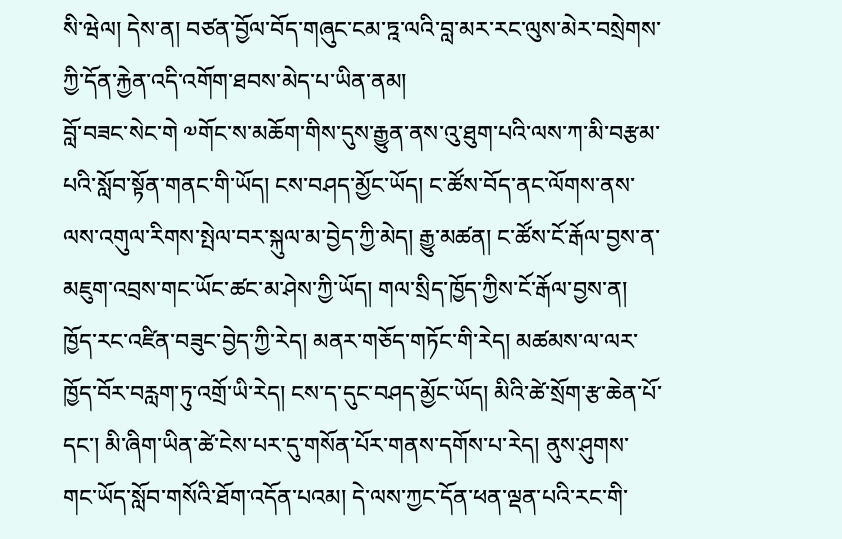སི་ཝེལ། དེས་ན། བཙན་བྱོལ་བོད་གཞུང་ངམ་ཏྰ་ལའི་བླ་མར་རང་ལུས་མེར་བསྲེགས་ཀྱི་དོན་རྐྱེན་འདི་འགོག་ཐབས་མེད་པ་ཡིན་ནམ།
བློ་བཟང་སེང་གེ ༧གོང་ས་མཆོག་གིས་དུས་རྒྱུན་ནས་འུ་ཐུག་པའི་ལས་ཀ་མི་བརྩམ་པའི་སློབ་སྟོན་གནང་གི་ཡོད། ངས་བཤད་མྱོང་ཡོད། ང་ཚོས་བོད་ནང་ལོགས་ནས་ལས་འགུལ་རིགས་སྤེལ་བར་སྐུལ་མ་བྱེད་ཀྱི་མེད། རྒྱུ་མཚན། ང་ཚོས་ངོ་རྒོལ་བྱས་ན་མཇུག་འབྲས་གང་ཡོང་ཚང་མ་ཤེས་ཀྱི་ཡོད། གལ་སྲིད་ཁྱོད་ཀྱིས་ངོ་རྒོལ་བྱས་ན། ཁྱོད་རང་འཛིན་བཟུང་བྱེད་ཀྱི་རེད། མནར་གཅོད་གཏོང་གི་རེད། མཚམས་ལ་ལར་ཁྱོད་བོར་བརླག་ཏུ་འགྲོ་ཡི་རེད། ངས་ད་དུང་བཤད་མྱོང་ཡོད། མིའི་ཚེ་སྲོག་རྩ་ཆེན་པོ་དང་། མི་ཞིག་ཡིན་ཚེ་ངེས་པར་དུ་གསོན་པོར་གནས་དགོས་པ་རེད། ནུས་ཤུགས་གང་ཡོད་སློབ་གསོའི་ཐོག་འདོན་པའམ། དེ་ལས་ཀྱང་དོན་ཕན་ལྡན་པའི་རང་གི་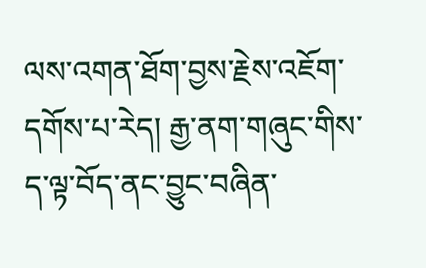ལས་འགན་ཐོག་བྱས་རྗེས་འཇོག་དགོས་པ་རེད། རྒྱ་ནག་གཞུང་གིས་ད་ལྟ་བོད་ནང་བྱུང་བཞིན་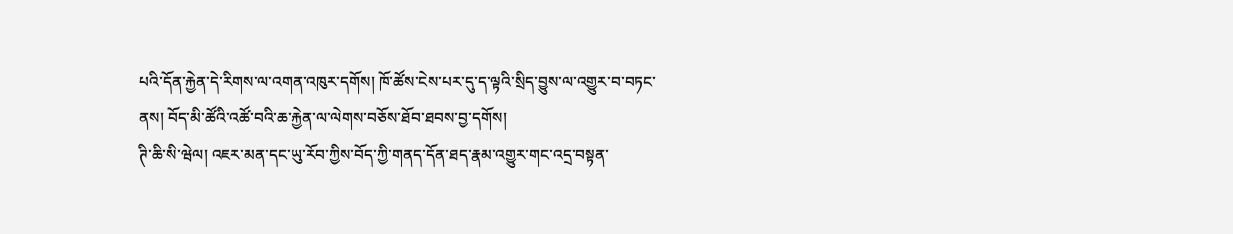པའི་དོན་རྐྱེན་དེ་རིགས་ལ་འགན་འཁུར་དགོས། ཁོ་ཚོས་ངེས་པར་དུ་ད་ལྟའི་སྲིད་བྱུས་ལ་འགྱུར་བ་བཏང་ནས། བོད་མི་ཚོའི་འཚོ་བའི་ཆ་རྐྱེན་ལ་ལེགས་བཅོས་ཐོབ་ཐབས་བྱ་དགོས།
ཊི་ཆི་སི་ཝེལ། འཇར་མན་དང་ཡུ་རོབ་ཀྱིས་བོད་ཀྱི་གནད་དོན་ཐད་རྣམ་འགྱུར་གང་འདྲ་བསྟན་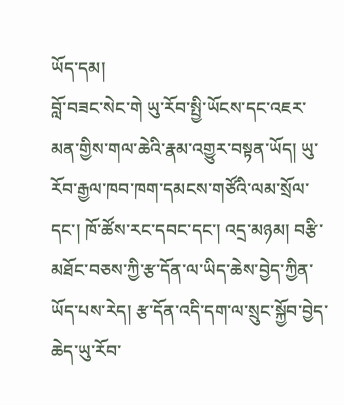ཡོད་དམ།
བློ་བཟང་སེང་གེ ཡུ་རོབ་སྤྱི་ཡོངས་དང་འཇར་མན་གྱིས་གལ་ཆེའི་རྣམ་འགྱུར་བསྟན་ཡོད། ཡུ་རོབ་རྒྱལ་ཁབ་ཁག་དམངས་གཙོའི་ལམ་སྲོལ་དང་། ཁོ་ཚོས་རང་དབང་དང་། འདྲ་མཉམ། བརྩི་མཐོང་བཅས་ཀྱི་རྩ་དོན་ལ་ཡིད་ཆེས་བྱེད་ཀྱིན་ཡོད་པས་རེད། རྩ་དོན་འདི་དག་ལ་སྲུང་སྐྱོབ་བྱེད་ཆེད་ཡུ་རོབ་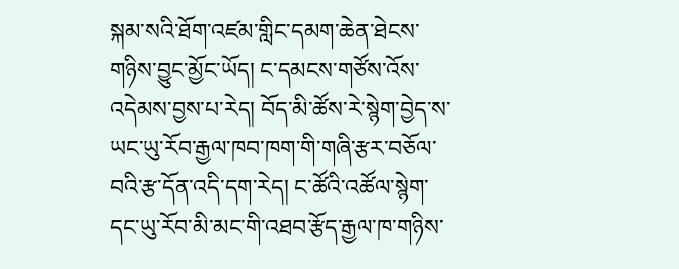སྐམ་སའི་ཐོག་འཛམ་གླིང་དམག་ཆེན་ཐེངས་གཉིས་བྱུང་མྱོང་ཡོད། ང་དམངས་གཙོས་འོས་འདེམས་བྱས་པ་རེད། བོད་མི་ཚོས་རེ་སྙེག་བྱེད་ས་ཡང་ཡུ་རོབ་རྒྱལ་ཁབ་ཁག་གི་གཞི་རྩར་བཅོལ་བའི་རྩ་དོན་འདི་དག་རེད། ང་ཚོའི་འཚོལ་སྙེག་དང་ཡུ་རོབ་མི་མང་གི་འཐབ་རྩོད་རྒྱལ་ཁ་གཉིས་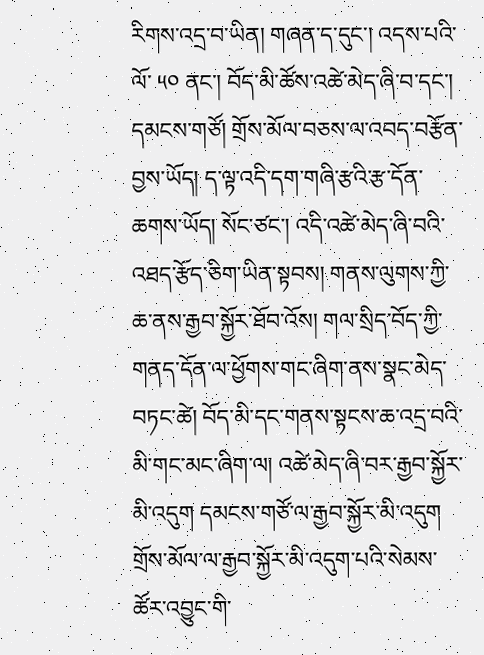རིགས་འདྲ་བ་ཡིན། གཞན་ད་དུང་། འདས་པའི་ལོ་ ༥༠ ནང་། བོད་མི་ཚོས་འཚེ་མེད་ཞི་བ་དང་། དམངས་གཙོ། གྲོས་མོལ་བཅས་ལ་འབད་བརྩོན་བྱས་ཡོད། ད་ལྟ་འདི་དག་གཞི་རྩའི་རྩ་དོན་ཆགས་ཡོད། སོང་ཙང་། འདི་འཚེ་མེད་ཞི་བའི་འཐད་རྩོད་ཅིག་ཡིན་སྟབས། གནས་ལུགས་ཀྱི་ཆ་ནས་རྒྱབ་སྐྱོར་ཐོབ་འོས། གལ་སྲིད་བོད་ཀྱི་གནད་དོན་ལ་ཕྱོགས་གང་ཞིག་ནས་སྣང་མེད་བཏང་ཚེ། བོད་མི་དང་གནས་སྟངས་ཆ་འདྲ་བའི་མི་གང་མང་ཞིག་ལ། འཚེ་མེད་ཞི་བར་རྒྱབ་སྐྱོར་མི་འདུག དམངས་གཙོ་ལ་རྒྱབ་སྐྱོར་མི་འདུག གྲོས་མོལ་ལ་རྒྱབ་སྐྱོར་མི་འདུག་པའི་སེམས་ཚོར་འབྱུང་གི་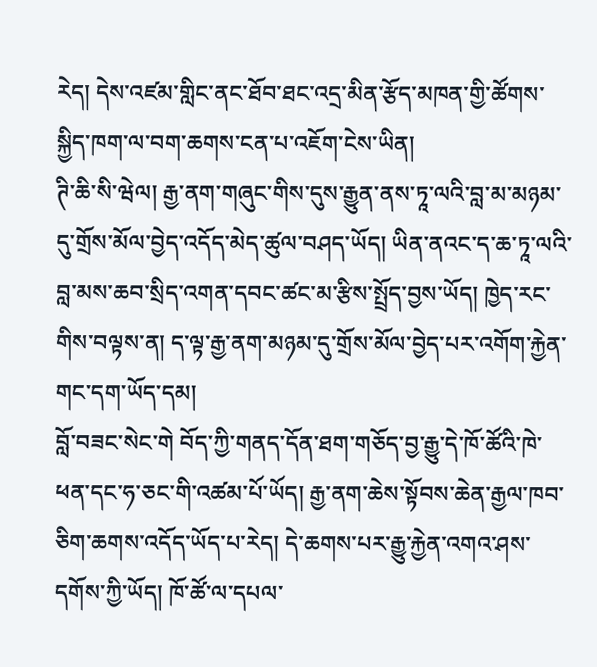རེད། དེས་འཛམ་གླིང་ནང་ཐོབ་ཐང་འདྲ་མིན་རྩོད་མཁན་གྱི་ཚོགས་སྐྱིད་ཁག་ལ་བག་ཆགས་ངན་པ་འཇོག་ངེས་ཡིན།
ཊི་ཆི་སི་ཝེལ། རྒྱ་ནག་གཞུང་གིས་དུས་རྒྱུན་ནས་ཏཱ་ལའི་བླ་མ་མཉམ་དུ་གྲོས་མོལ་བྱེད་འདོད་མེད་ཚུལ་བཤད་ཡོད། ཡིན་ནའང་ད་ཆ་ཏཱ་ལའི་བླ་མས་ཆབ་སྲིད་འགན་དབང་ཚང་མ་རྩིས་སྤྲོད་བྱས་ཡོད། ཁྱེད་རང་གིས་བལྟས་ན། ད་ལྟ་རྒྱ་ནག་མཉམ་དུ་གྲོས་མོལ་བྱེད་པར་འགོག་རྐྱེན་གང་དག་ཡོད་དམ།
བློ་བཟང་སེང་གེ བོད་ཀྱི་གནད་དོན་ཐག་གཅོད་བྱ་རྒྱུ་དེ་ཁོ་ཚོའི་ཁེ་ཕན་དང་ཧ་ཅང་གི་འཚམ་པོ་ཡོད། རྒྱ་ནག་ཆེས་སྟོབས་ཆེན་རྒྱལ་ཁབ་ཅིག་ཆགས་འདོད་ཡོད་པ་རེད། དེ་ཆགས་པར་རྒྱུ་རྐྱེན་འགའ་ཤས་དགོས་ཀྱི་ཡོད། ཁོ་ཚོ་ལ་དཔལ་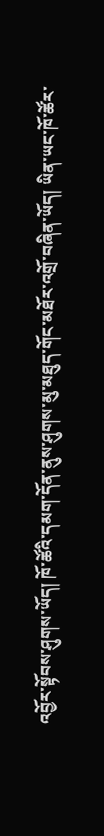འབྱོར་སྟོབས་ཤུགས་ཡོད། ཁོ་ཚོའི་དམག་དོན་ནུས་ཤུགས་མུ་མཐུད་གོང་མཐོར་འགྲོ་བཞིན་ཡོད། ཡིན་ཡང་ཁོ་ཚོར་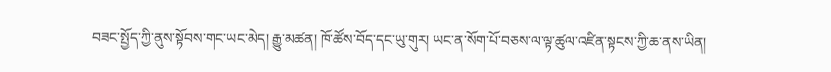བཟང་སྤྱོད་ཀྱི་ནུས་སྟོབས་གང་ཡང་མེད། རྒྱུ་མཚན། ཁོ་ཚོས་བོད་དང་ཡུ་གུར། ཡང་ན་སོག་པོ་བཅས་ལ་ལྟ་ཚུལ་འཛིན་སྟངས་ཀྱི་ཆ་ནས་ཡིན།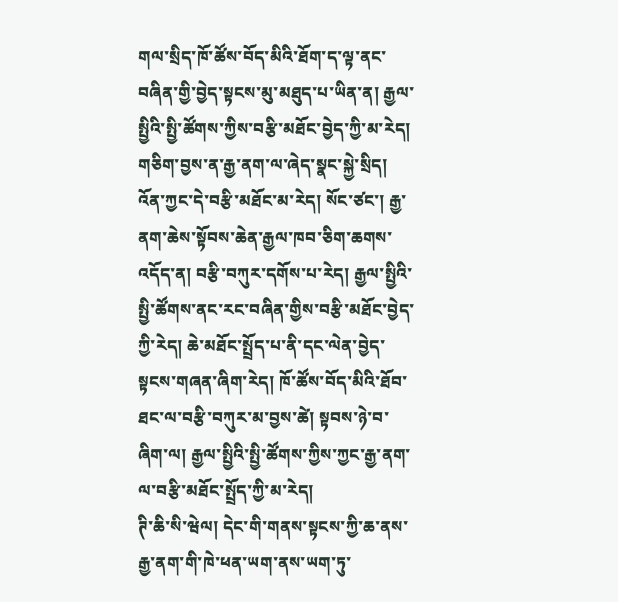གལ་སྲིད་ཁོ་ཚོས་བོད་མིའི་ཐོག་ད་ལྟ་ནང་བཞིན་གྱི་བྱེད་སྟངས་མུ་མཐུད་པ་ཡིན་ན། རྒྱལ་སྤྱིའི་སྤྱི་ཚོགས་ཀྱིས་བརྩི་མཐོང་བྱེད་ཀྱི་མ་རེད། གཅིག་བྱས་ན་རྒྱ་ནག་ལ་ཞེད་སྣང་སྐྱེ་སྲིད། འོན་ཀྱང་དེ་བརྩི་མཐོང་མ་རེད། སོང་ཙང་། རྒྱ་ནག་ཆེས་སྟོབས་ཆེན་རྒྱལ་ཁབ་ཅིག་ཆགས་འདོད་ན། བརྩི་བཀུར་དགོས་པ་རེད། རྒྱལ་སྤྱིའི་སྤྱི་ཚོགས་ནང་རང་བཞིན་གྱིས་བརྩི་མཐོང་བྱེད་ཀྱི་རེད། ཆེ་མཐོང་སྤྲོད་པ་ནི་དང་ལེན་བྱེད་སྟངས་གཞན་ཞིག་རེད། ཁོ་ཚོས་བོད་མིའི་ཐོབ་ཐང་ལ་བརྩི་བཀུར་མ་བྱས་ཚེ། སྟབས་ཉེ་བ་ཞིག་ལ། རྒྱལ་སྤྱིའི་སྤྱི་ཚོགས་ཀྱིས་ཀྱང་རྒྱ་ནག་ལ་བརྩི་མཐོང་སྤྲོད་ཀྱི་མ་རེད།
ཊི་ཆི་སི་ཝེལ། དེང་གི་གནས་སྟངས་ཀྱི་ཆ་ནས་རྒྱ་ནག་གི་ཁེ་ཕན་ཡག་ནས་ཡག་ཏུ་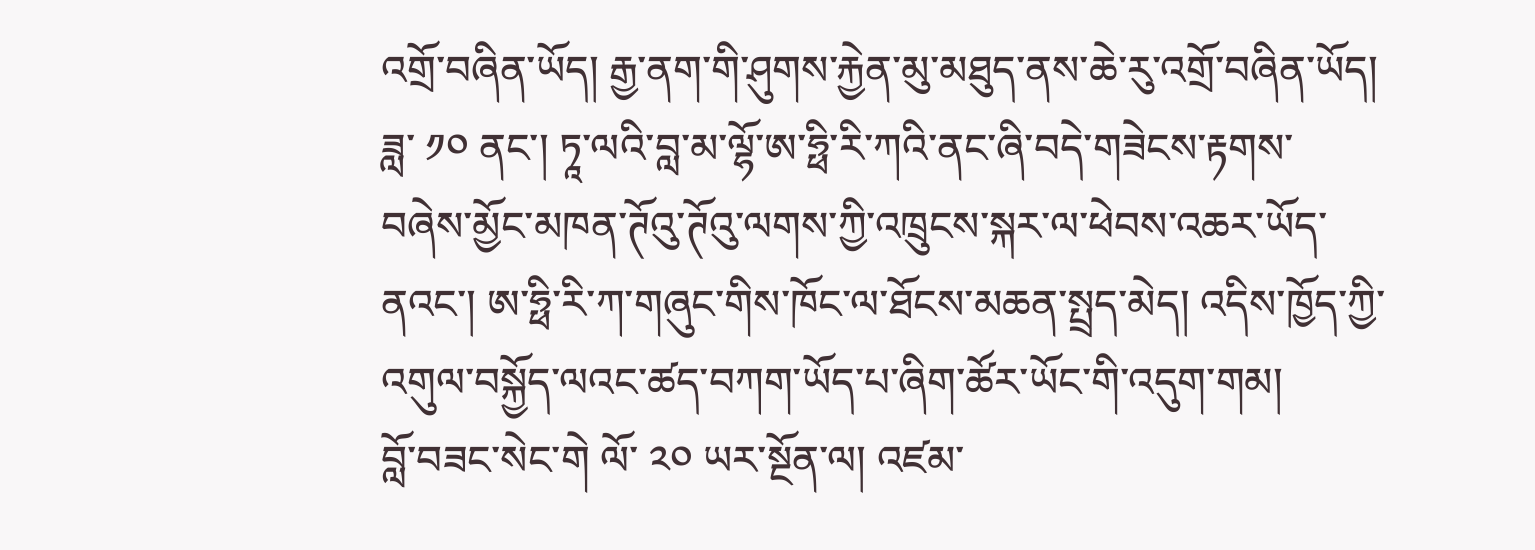འགྲོ་བཞིན་ཡོད། རྒྱ་ནག་གི་ཤུགས་རྐྱེན་མུ་མཐུད་ནས་ཆེ་རུ་འགྲོ་བཞིན་ཡོད། ཟླ་ ༡༠ ནང་། ཏཱ་ལའི་བླ་མ་ལྷོ་ཨ་ཧྥི་རི་ཀའི་ནང་ཞི་བདེ་གཟེངས་རྟགས་བཞེས་མྱོང་མཁན་ཊོའུ་ཊོའུ་ལགས་ཀྱི་འཁྲུངས་སྐར་ལ་ཕེབས་འཆར་ཡོད་ནའང་། ཨ་ཧྥི་རི་ཀ་གཞུང་གིས་ཁོང་ལ་ཐོངས་མཆན་སྤྲད་མེད། འདིས་ཁྱོད་ཀྱི་འགུལ་བསྐྱོད་ལའང་ཚད་བཀག་ཡོད་པ་ཞིག་ཚོར་ཡོང་གི་འདུག་གམ།
བློ་བཟང་སེང་གེ ལོ་ ༢༠ ཡར་སྔོན་ལ། འཛམ་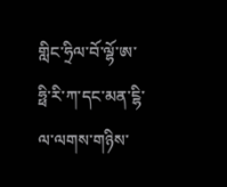གླིང་ཧྲིལ་བོ་ལྷོ་ཨ་ཧྥི་རི་ཀ་དང་མན་ངྷི་ལ་ལགས་གཉིས་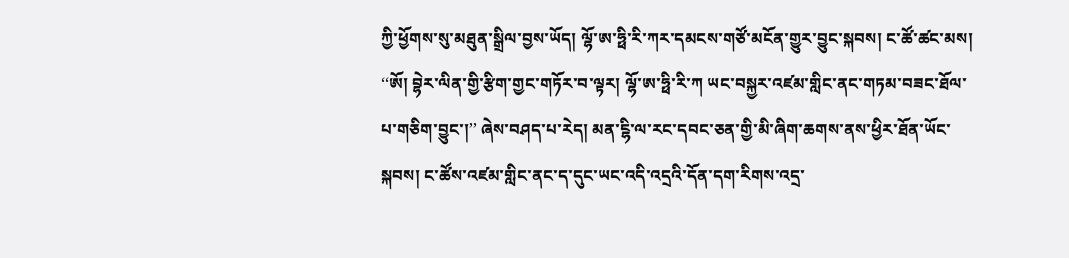ཀྱི་ཕྱོགས་སུ་མཐུན་སྒྲིལ་བྱས་ཡོད། ལྷོ་ཨ་ཧྥི་རི་ཀར་དམངས་གཙོ་མངོན་གྱུར་བྱུང་སྐབས། ང་ཚོ་ཚང་མས། ‘‘ཨོ། བྷེར་ལིན་གྱི་རྩིག་གྱང་གཏོར་བ་ལྟར། ལྷོ་ཨ་ཧྥི་རི་ཀ ཡང་བསྐྱར་འཛམ་གླིང་ནང་གཏམ་བཟང་ཐོལ་པ་གཅིག་བྱུང་།’’ ཞེས་བཤད་པ་རེད། མན་ངྷི་ལ་རང་དབང་ཅན་གྱི་མི་ཞིག་ཆགས་ནས་ཕྱིར་ཐོན་ཡོང་སྐབས། ང་ཚོས་འཛམ་གླིང་ནང་ད་དུང་ཡང་འདི་འདྲའི་དོན་དག་རིགས་འདྲ་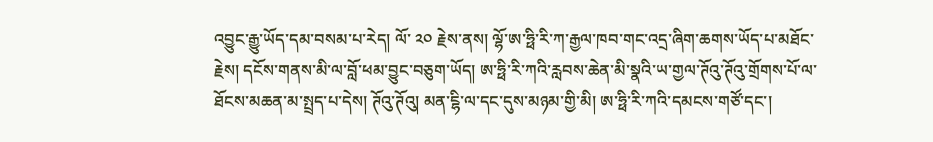འབྱུང་རྒྱུ་ཡོད་དམ་བསམ་པ་རེད། ལོ་ ༢༠ རྗེས་ནས། ལྷོ་ཨ་ཧྥི་རི་ཀ་རྒྱལ་ཁབ་གང་འདྲ་ཞིག་ཆགས་ཡོད་པ་མཐོང་རྗེས། དངོས་གནས་མི་ལ་བློ་ཕམ་བྱུང་བཅུག་ཡོད། ཨ་ཧྥི་རི་ཀའི་རླབས་ཆེན་མི་སྣའི་ཡ་གྱལ་ཊོའུ་ཊོའུ་གྲོགས་པོ་ལ་ཐོངས་མཆན་མ་སྤྲད་པ་དེས། ཊོའུ་ཊོའུ། མན་ངྷི་ལ་དང་དུས་མཉམ་གྱི་མི། ཨ་ཧྥི་རི་ཀའི་དམངས་གཙོ་དང་།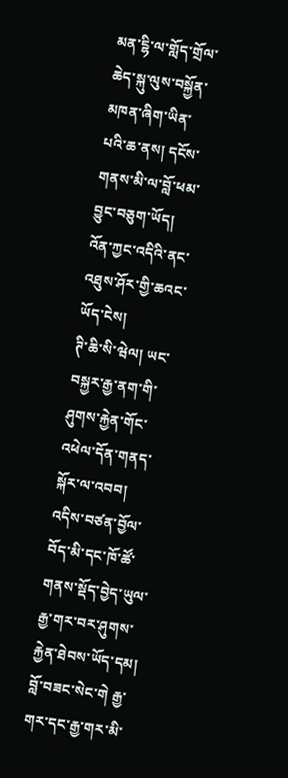མན་ངྷི་ལ་གློད་གྲོལ་ཆེད་སྐུ་ལུས་བསྐྱོན་མཁན་ཞིག་ཡིན་པའི་ཆ་ནས། དངོས་གནས་མི་ལ་བློ་ཕམ་བྱུང་བཅུག་ཡོད། འོན་ཀྱང་འདིའི་ནང་འཐུས་ཤོར་གྱི་ཆའང་ཡོད་ངེས།
ཊི་ཆི་སི་ཝེལ། ཡང་བསྐྱར་རྒྱ་ནག་གི་ཤུགས་རྐྱེན་གོང་འཕེལ་དོན་གནད་སྐོར་ལ་འབབ། འདིས་བཙན་བྱོལ་བོད་མི་དང་ཁོ་ཚོ་གནས་སྡོད་བྱེད་ཡུལ་རྒྱ་གར་བར་ཤུགས་རྐྱེན་ཐེབས་ཡོད་དམ།
བློ་བཟང་སེང་གེ རྒྱ་གར་དང་རྒྱ་གར་མི་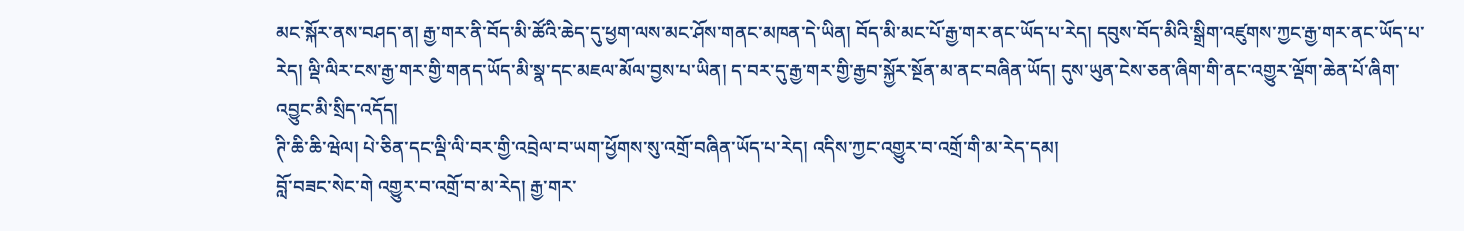མང་སྐོར་ནས་བཤད་ན། རྒྱ་གར་ནི་བོད་མི་ཚོའི་ཆེད་དུ་ཕྱག་ལས་མང་ཤོས་གནང་མཁན་དེ་ཡིན། བོད་མི་མང་པོ་རྒྱ་གར་ནང་ཡོད་པ་རེད། དབུས་བོད་མིའི་སྒྲིག་འཛུགས་ཀྱང་རྒྱ་གར་ནང་ཡོད་པ་རེད། ལྡི་ལིར་ངས་རྒྱ་གར་གྱི་གནད་ཡོད་མི་སྣ་དང་མཇལ་མོལ་བྱས་པ་ཡིན། ད་བར་དུ་རྒྱ་གར་གྱི་རྒྱབ་སྐྱོར་སྔོན་མ་ནང་བཞིན་ཡོད། དུས་ཡུན་ངེས་ཅན་ཞིག་གི་ནང་འགྱུར་ལྡོག་ཆེན་པོ་ཞིག་འབྱུང་མི་སྲིད་འདོད།
ཊི་ཆི་ཆི་ཝེལ། པེ་ཅིན་དང་ལྡི་ལི་བར་གྱི་འབྲེལ་བ་ཡག་ཕྱོགས་སུ་འགྲོ་བཞིན་ཡོད་པ་རེད། འདིས་ཀྱང་འགྱུར་བ་འགྲོ་གི་མ་རེད་དམ།
བློ་བཟང་སེང་གེ འགྱུར་བ་འགྲོ་བ་མ་རེད། རྒྱ་གར་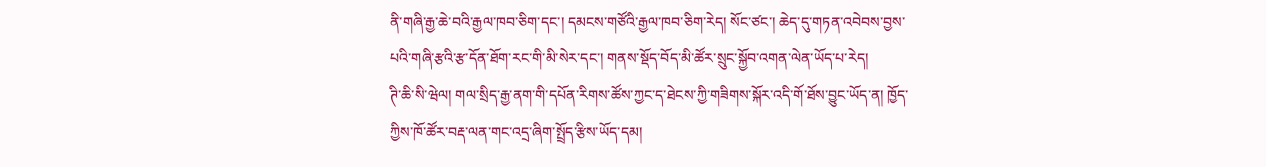ནི་གཞི་རྒྱ་ཆེ་བའི་རྒྱལ་ཁབ་ཅིག་དང་། དམངས་གཙོའི་རྒྱལ་ཁབ་ཅིག་རེད། སོང་ཙང་། ཆེད་དུ་གཏན་འབེབས་བྱས་པའི་གཞི་རྩའི་རྩ་དོན་ཐོག་རང་གི་མི་སེར་དང་། གནས་སྡོད་བོད་མི་ཚོར་སྲུང་སྐྱོབ་འགན་ལེན་ཡོད་པ་རེད།
ཊི་ཆི་སི་ཝེལ། གལ་སྲིད་རྒྱ་ནག་གི་དཔོན་རིགས་ཚོས་ཀྱང་ད་ཐེངས་ཀྱི་གཟིགས་སྐོར་འདི་གོ་ཐོས་བྱུང་ཡོད་ན། ཁྱོད་ཀྱིས་ཁོ་ཚོར་བརྡ་ལན་གང་འདྲ་ཞིག་སྤྲོད་རྩིས་ཡོད་དམ།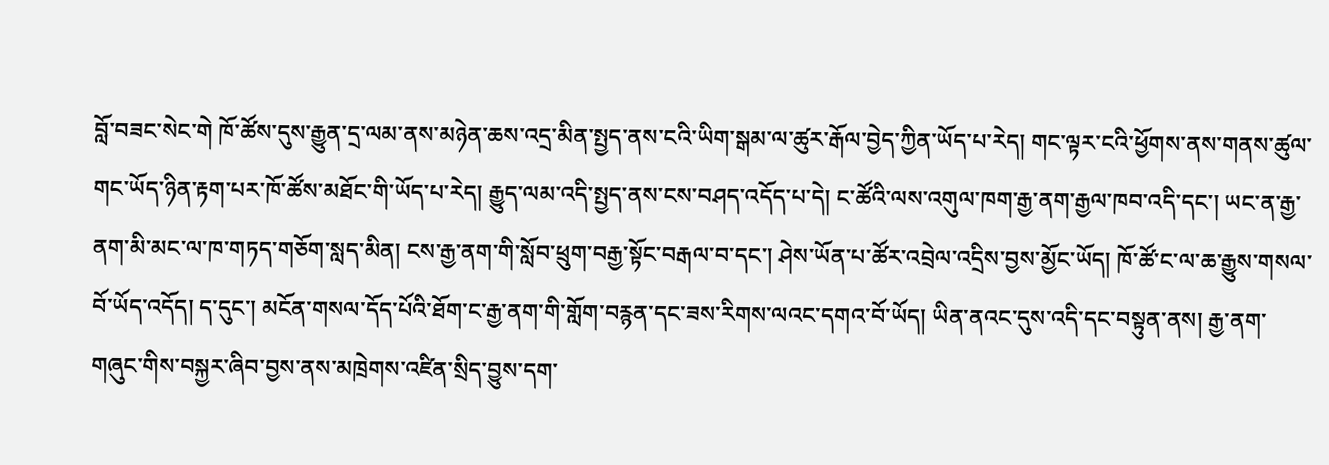བློ་བཟང་སེང་གེ ཁོ་ཚོས་དུས་རྒྱུན་དྲ་ལམ་ནས་མཉེན་ཆས་འདྲ་མིན་སྤྱད་ནས་ངའི་ཡིག་སྒམ་ལ་ཚུར་རྒོལ་བྱེད་ཀྱིན་ཡོད་པ་རེད། གང་ལྟར་ངའི་ཕྱོགས་ནས་གནས་ཚུལ་གང་ཡོད་ཉིན་རྟག་པར་ཁོ་ཚོས་མཐོང་གི་ཡོད་པ་རེད། རྒྱུད་ལམ་འདི་སྤྱད་ནས་ངས་བཤད་འདོད་པ་དེ། ང་ཚོའི་ལས་འགུལ་ཁག་རྒྱ་ནག་རྒྱལ་ཁབ་འདི་དང་། ཡང་ན་རྒྱ་ནག་མི་མང་ལ་ཁ་གཏད་གཅོག་སླད་མིན། ངས་རྒྱ་ནག་གི་སློབ་ཕྲུག་བརྒྱ་སྟོང་བརྒལ་བ་དང་། ཤེས་ཡོན་པ་ཚོར་འབྲེལ་འདྲིས་བྱས་མྱོང་ཡོད། ཁོ་ཚོ་ང་ལ་ཆ་རྒྱུས་གསལ་བོ་ཡོད་འདོད། ད་དུང་། མངོན་གསལ་དོད་པོའི་ཐོག་ང་རྒྱ་ནག་གི་གློག་བརྙན་དང་ཟས་རིགས་ལའང་དགའ་བོ་ཡོད། ཡིན་ནའང་དུས་འདི་དང་བསྟུན་ནས། རྒྱ་ནག་གཞུང་གིས་བསྐྱར་ཞིབ་བྱས་ནས་མཁྲེགས་འཛིན་སྲིད་བྱུས་དག་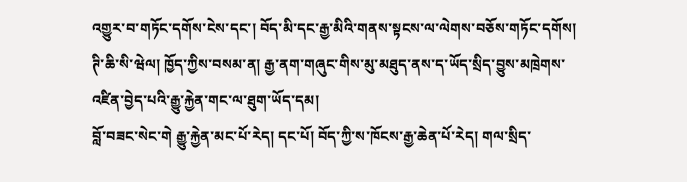འགྱུར་བ་གཏོང་དགོས་ངེས་དང་། བོད་མི་དང་རྒྱ་མིའི་གནས་སྟངས་ལ་ལེགས་བཅོས་གཏོང་དགོས།
ཊི་ཆི་སི་ཝེལ། ཁྱོད་ཀྱིས་བསམ་ན། རྒྱ་ནག་གཞུང་གིས་མུ་མཐུད་ནས་ད་ཡོད་སྲིད་བྱུས་མཁྲེགས་འཛིན་བྱེད་པའི་རྒྱུ་རྐྱེན་གང་ལ་ཐུག་ཡོད་དམ།
བློ་བཟང་སེང་གེ རྒྱུ་རྐྱེན་མང་པོ་རེད། དང་པོ། བོད་ཀྱི་ས་ཁོངས་རྒྱ་ཆེན་པོ་རེད། གལ་སྲིད་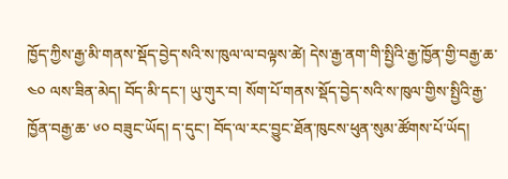ཁྱོད་ཀྱིས་རྒྱ་མི་གནས་སྡོད་བྱེད་སའི་ས་ཁུལ་ལ་བལྟས་ཚེ། དེས་རྒྱ་ནག་གི་སྤྱིའི་རྒྱ་ཁྱོན་གྱི་བརྒྱ་ཆ་ ༤༠ ལས་ཟིན་མེད། བོད་མི་དང་། ཡུ་གུར་བ། སོག་པོ་གནས་སྡོད་བྱེད་སའི་ས་ཁུལ་གྱིས་སྤྱིའི་རྒྱ་ཁྱོན་བརྒྱ་ཆ་ ༦༠ བཟུང་ཡོད། ད་དུང་། བོད་ལ་རང་བྱུང་ཐོན་ཁུངས་ཕུན་སུམ་ཚོགས་པོ་ཡོད།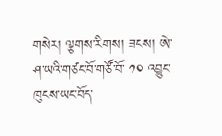གསེར། ལྕགས་རིགས། ཟངས། ཨེ་ཤ་ཡའི་གཙང་བོ་གཙོ་བོ་ ༡༠ འབྱུང་ཁུངས་ཡང་བོད་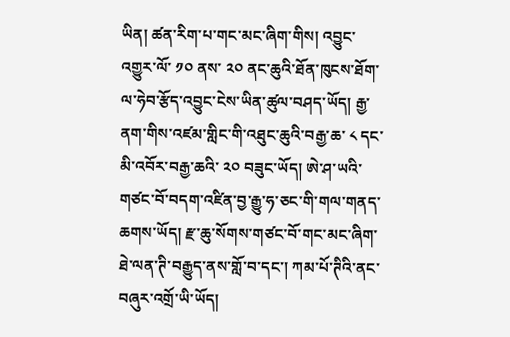ཡིན། ཚན་རིག་པ་གང་མང་ཞིག་གིས། འབྱུང་འགྱུར་ལོ་ ༡༠ ནས་ ༢༠ ནང་ཆུའི་ཐོན་ཁུངས་ཐོག་ལ་ཧེབ་རྩོད་འབྱུང་ངེས་ཡིན་ཚུལ་བཤད་ཡོད། རྒྱ་ནག་གིས་འཛམ་གླིང་གི་འཐུང་ཆུའི་བརྒྱ་ཆ་ ༨ དང་མི་འབོར་བརྒྱ་ཆའི་ ༢༠ བཟུང་ཡོད། ཨེ་ཤ་ཡའི་གཙང་བོ་བདག་འཛིན་བྱ་རྒྱུ་ཧ་ཅང་གི་གལ་གནད་ཆགས་ཡོད། རྫ་ཆུ་སོགས་གཙང་བོ་གང་མང་ཞིག་ཐེ་ལན་ཊི་བརྒྱུད་ནས་གློ་བ་དང་། ཀམ་པོ་ཊིའི་ནང་བཞུར་འགྲོ་ཡི་ཡོད།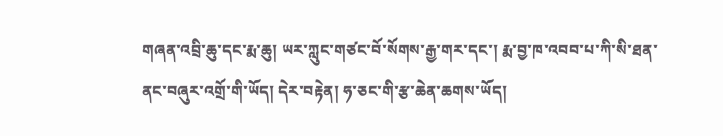གཞན་འབྲི་ཆུ་དང་རྨ་ཆུ། ཡར་ཀླུང་གཙང་བོ་སོགས་རྒྱ་གར་དང་། རྨ་བྱ་ཁ་འབབ་པ་ཀི་སི་ཐན་ནང་བཞུར་འགྲོ་གི་ཡོད། དེར་བརྟེན། ཧ་ཅང་གི་རྩ་ཆེན་ཆགས་ཡོད།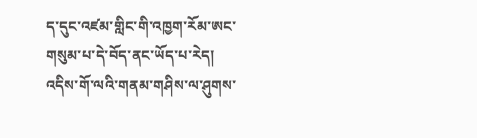ད་དུང་འཛམ་གླིང་གི་འཁྱག་རོམ་ཨང་གསུམ་པ་དེ་བོད་ནང་ཡོད་པ་རེད། འདིས་གོ་ལའི་གནམ་གཤིས་ལ་ཤུགས་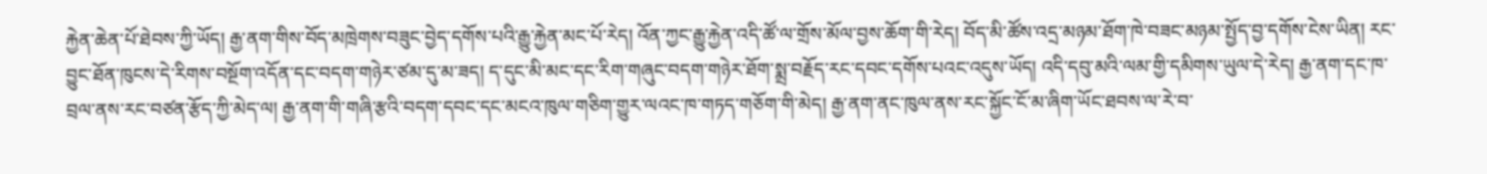རྐྱེན་ཆེན་པོ་ཐེབས་ཀྱི་ཡོད། རྒྱ་ནག་གིས་བོད་མཁྲེགས་བཟུང་བྱེད་དགོས་པའི་རྒྱུ་རྐྱེན་མང་པོ་རེད། འོན་ཀྱང་རྒྱུ་རྐྱེན་འདི་ཚོ་ལ་གྲོས་མོལ་བྱས་ཆོག་གི་རེད། བོད་མི་ཚོས་འདྲ་མཉམ་ཐོག་ཁེ་བཟང་མཉམ་སྤྱོད་བྱ་དགོས་ངེས་ཡིན། རང་བྱུང་ཐོན་ཁུངས་དེ་རིགས་བསྔོག་འདོན་དང་བདག་གཉེར་ཙམ་དུ་མ་ཟད། ད་དུང་མི་མང་དང་རིག་གཞུང་བདག་གཉེར་ཐོག་སྨྲ་བརྗོད་རང་དབང་དགོས་པའང་འདུས་ཡོད། འདི་དབུ་མའི་ལམ་གྱི་དམིགས་ཡུལ་དེ་རེད། རྒྱ་ནག་དང་ཁ་བྲལ་ནས་རང་བཙན་རྩོད་ཀྱི་མེད་ལ། རྒྱ་ནག་གི་གཞི་རྩའི་བདག་དབང་དང་མངའ་ཁུལ་གཅིག་གྱུར་ལའང་ཁ་གཏད་གཅོག་གི་མེད། རྒྱ་ནག་ནང་ཁུལ་ནས་རང་སྐྱོང་ངོ་མ་ཞིག་ཡོང་ཐབས་ལ་རེ་བ་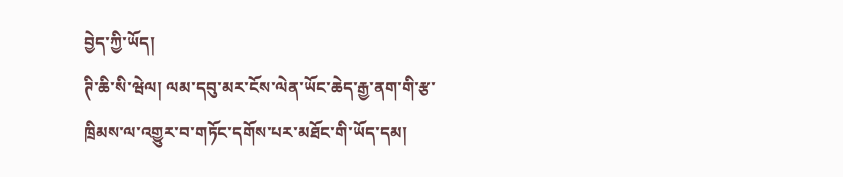བྱེད་ཀྱི་ཡོད།
ཊི་ཆི་སི་ཝེལ། ལམ་དབུ་མར་ངོས་ལེན་ཡོང་ཆེད་རྒྱ་ནག་གི་རྩ་ཁྲིམས་ལ་འགྱུར་བ་གཏོང་དགོས་པར་མཐོང་གི་ཡོད་དམ།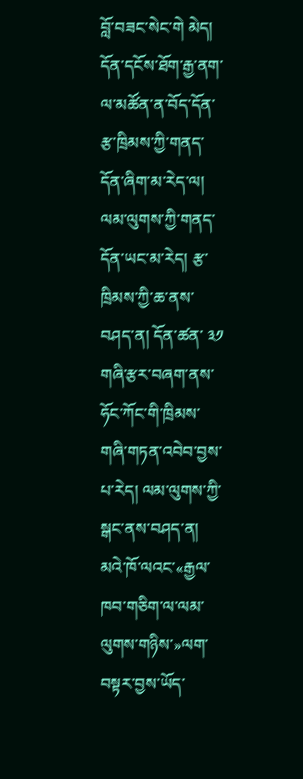བློ་བཟང་སེང་གེ མེད། དོན་དངོས་ཐོག་རྒྱ་ནག་ལ་མཚོན་ན་བོད་དོན་རྩ་ཁྲིམས་ཀྱི་གནད་དོན་ཞིག་མ་རེད་ལ། ལམ་ལུགས་ཀྱི་གནད་དོན་ཡང་མ་རེད། རྩ་ཁྲིམས་ཀྱི་ཆ་ནས་བཤད་ན། དོན་ཚན་ ༣༡ གཞི་རྩར་བཞག་ནས་ཧོང་ཀོང་གི་ཁྲིམས་གཞི་གཏན་འབེབ་བྱས་པ་རེད། ལམ་ལུགས་ཀྱི་སྒང་ནས་བཤད་ན། མའེ་ཁོ་ལའང་«རྒྱལ་ཁབ་གཅིག་ལ་ལམ་ལུགས་གཉིས་»ལག་བསྟར་བྱས་ཡོད་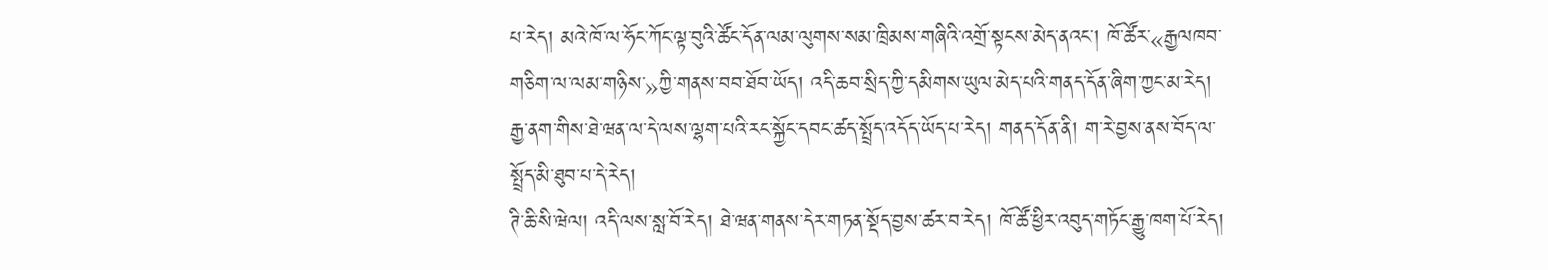པ་རེད། མའེ་ཁོ་ལ་ཧོང་ཀོང་ལྟ་བུའི་ཚོང་དོན་ལམ་ལུགས་སམ་ཁྲིམས་གཞིའི་འགྲོ་སྟངས་མེད་ནའང་། ཁོ་ཚོར་«རྒྱལཁབ་གཅིག་ལ་ལམ་གཉིས་»ཀྱི་གནས་བབ་ཐོབ་ཡོད། འདི་ཆབ་སྲིད་ཀྱི་དམིགས་ཡུལ་མེད་པའི་གནད་དོན་ཞིག་ཀྱང་མ་རེད། རྒྱ་ནག་གིས་ཐེ་ཝན་ལ་དེ་ལས་ལྷག་པའི་རང་སྐྱོང་དབང་ཚད་སྤྲོད་འདོད་ཡོད་པ་རེད། གནད་དོན་ནི། ག་རེ་བྱས་ནས་བོད་ལ་སྤྲོད་མི་ཐུབ་པ་དེ་རེད།
ཊི་ཆི་སི་ཝེལ། འདི་ལས་སླ་བོ་རེད། ཐེ་ཝན་གནས་དེར་གཏན་སྡོད་བྱས་ཚར་བ་རེད། ཁོ་ཚོ་ཕྱིར་འབུད་གཏོང་རྒྱུ་ཁག་པོ་རེད།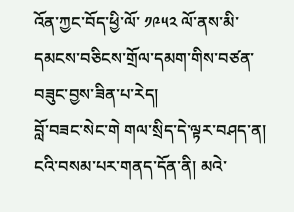འོན་ཀྱང་བོད་ཕྱི་ལོ་ ༡༩༥༢ ལོ་ནས་མི་དམངས་བཅིངས་གྲོལ་དམག་གིས་བཙན་བཟུང་བྱས་ཟིན་པ་རེད།
བློ་བཟང་སེང་གེ གལ་སྲིད་དེ་ལྟར་བཤད་ན། ངའི་བསམ་པར་གནད་དོན་ནི། མའེ་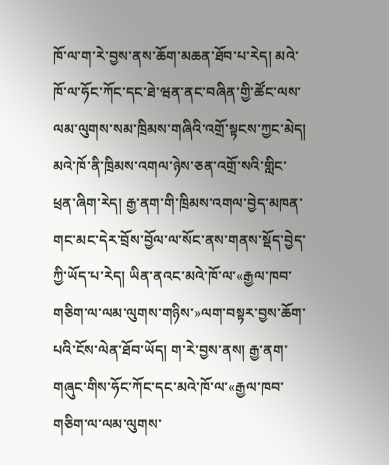ཁོ་ལ་ག་རེ་བྱས་ནས་ཆོག་མཆན་ཐོབ་པ་རེད། མའེ་ཁོ་ལ་ཧོང་ཀོང་དང་ཐེ་ཝན་ནང་བཞིན་གྱི་ཚོང་ལས་ལམ་ལུགས་སམ་ཁྲིམས་གཞིའི་འགྲོ་སྟངས་ཀྱང་མེད། མའེ་ཁོ་ནི་ཁྲིམས་འགལ་ཉེས་ཅན་འགྲོ་སའི་གླིང་ཕྲན་ཞིག་རེད། རྒྱ་ནག་གི་ཁྲིམས་འགལ་བྱེད་མཁན་གང་མང་དེར་བྲོས་བྱོལ་ལ་སོང་ནས་གནས་སྡོད་བྱེད་ཀྱི་ཡོད་པ་རེད། ཡིན་ནའང་མའེ་ཁོ་ལ་«རྒྱལ་ཁབ་གཅིག་ལ་ལམ་ལུགས་གཉིས་»ལག་བསྟར་བྱས་ཆོག་པའི་ངོས་ལེན་ཐོབ་ཡོད། ག་རེ་བྱས་ནས། རྒྱ་ནག་གཞུང་གིས་ཧོང་ཀོང་དང་མའེ་ཁོ་ལ་«རྒྱལ་ཁབ་གཅིག་ལ་ལམ་ལུགས་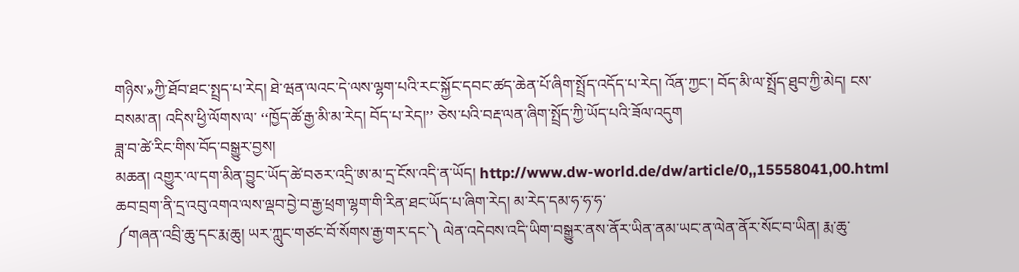གཉིས་»ཀྱི་ཐོབ་ཐང་སྤྲད་པ་རེད། ཐེ་ཝན་ལའང་དེ་ལས་ལྷག་པའི་རང་སྐྱོང་དབང་ཚད་ཆེན་པོ་ཞིག་སྤྲོད་འདོད་པ་རེད། འོན་ཀྱང་། བོད་མི་ལ་སྤྲོད་ཐུབ་ཀྱི་མེད། ངས་བསམ་ན། འདིས་ཕྱི་ལོགས་ལ་ ‘‘ཁྱོད་ཚོ་རྒྱ་མི་མ་རེད། བོད་པ་རེད།’’ ཅེས་པའི་བརྡ་ལན་ཞིག་སྤྲོད་ཀྱི་ཡོད་པའི་ཟོལ་འདུག
ཟླ་བ་ཚེ་རིང་གིས་བོད་བསྒྱུར་བྱས།
མཆན། འགྱུར་ལ་དག་མིན་བྱུང་ཡོད་ཚེ་བཅར་འདྲི་ཨ་མ་དྲ་ངོས་འདི་ན་ཡོད། http://www.dw-world.de/dw/article/0,,15558041,00.html
ཆབ་བྲག་ནི་དྲ་འབུ་འགའ་ལས་ལྡབ་བྱེ་བ་རྒྱ་ཕྲག་ལྷག་གི་རིན་ཐང་ཡོད་པ་ཞིག་རེད། མ་རེད་དམ་ཧ་ཧ་ཧ་
༼གཞན་འབྲི་ཆུ་དང་རྨ་ཆུ། ཡར་ཀླུང་གཙང་བོ་སོགས་རྒྱ་གར་དང་༽ ལེན་འདེབས་འདི་ཡིག་བསྒྱུར་ནས་ནོར་ཡིན་ནམ་ཡང་ན་ལེན་ནོར་སོང་བ་ཡིན། རྨ་ཆུ་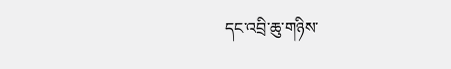དང་འབྲི་ཆུ་གཉིས་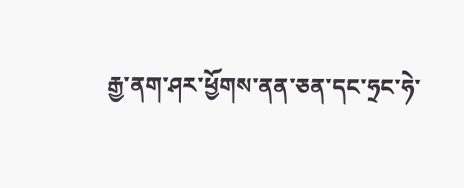རྒྱ་ནག་ཤར་ཕྱོགས་ནན་ཅན་དང་ཧྲང་ཧེ་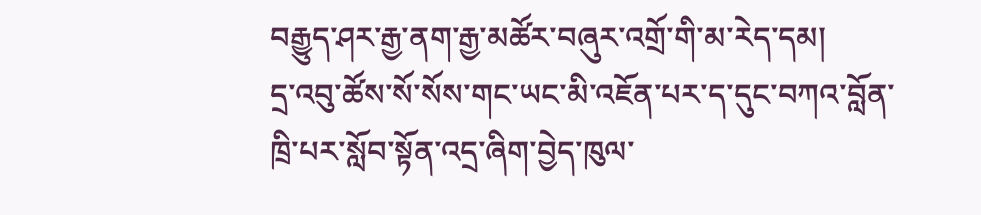བརྒྱུད་ཤར་རྒྱ་ནག་རྒྱ་མཚོར་བཞུར་འགྲོ་གི་མ་རེད་དམ།
དྲ་འབུ་ཚོས་སོ་སོས་གང་ཡང་མི་འཇོན་པར་ད་དུང་བཀའ་བློན་ཁྲི་པར་སློབ་སྟོན་འདྲ་ཞིག་བྱེད་ཁུལ་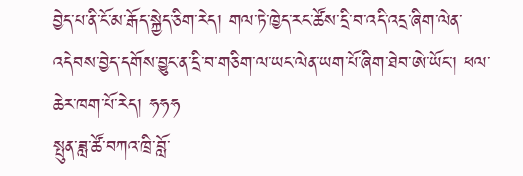བྱེད་པ་ནི་ངོ་མ་རྒོད་སྐྱེད་ཅིག་རེད། གལ་ཏེ་ཁྱེད་རང་ཚོས་དྲི་བ་འདི་འདྲ་ཞིག་ལེན་འདེབས་བྱེད་དགོས་བྱུང་ན་དྲི་བ་གཅིག་ལ་ཡང་ལེན་ཡག་པོ་ཞིག་ཐེབ་ཨེ་ཡོང་། ཕལ་ཆེར་ཁག་པོ་རེད། ཧཧཧ
སྤུན་ཟླ་ཚོ་བཀའ་ཁྲི་བློ་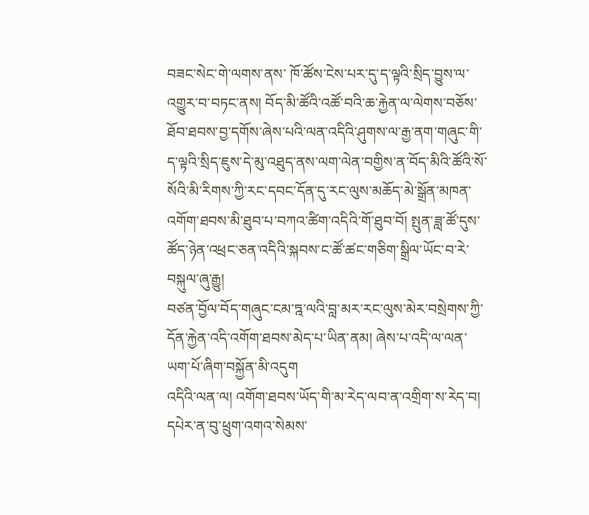བཟང་སེང་གེ་ལགས་ནས་ ཁོ་ཚོས་ངེས་པར་དུ་ད་ལྟའི་སྲིད་བྱུས་ལ་འགྱུར་བ་བཏང་ནས། བོད་མི་ཚོའི་འཚོ་བའི་ཆ་རྐྱེན་ལ་ལེགས་བཅོས་ཐོབ་ཐབས་བྱ་དགོས་ཞེས་པའི་ལན་འདིའི་ཤུགས་ལ་རྒྱ་ནག་གཞུང་གི་ད་ལྟའི་སྲིད་ཇུས་དེ་མུ་འཐུད་ནས་ལག་ལེན་བགྱིས་ན་བོད་མིའི་ཚོའི་སོ་སོའི་མི་རིགས་ཀྱི་རང་དབང་དོན་དུ་རང་ལུས་མཆོད་མེ་སྒྲོན་མཁན་འགོག་ཐབས་མི་ཐུབ་པ་བཀའ་ཚིག་འདིའི་གོ་ཐུབ་བོ། སྤུན་ཟླ་ཚོ་དུས་ཚོད་ཉེན་འཕྲང་ཅན་འདིའི་སྐབས་ང་ཚོ་ཚང་གཅིག་སྒྲིལ་ཡོང་བ་རེ་བསྐུལ་ཞུ་རྒྱུ།
བཙན་བྱོལ་བོད་གཞུང་ངམ་ཏྰ་ལའི་བླ་མར་རང་ལུས་མེར་བསྲེགས་ཀྱི་དོན་རྐྱེན་འདི་འགོག་ཐབས་མེད་པ་ཡིན་ནམ། ཞེས་པ་འདི་ལ་ལན་ཡག་པོ་ཞིག་བསྐྱོན་མི་འདུག
འདིའི་ལན་ལ། འགོག་ཐབས་ཡོད་གི་མ་རེད་ལབ་ན་འགྲིག་ས་རེད་བ།
དཔེར་ན་བུ་ཕྲུག་འགའ་སེམས་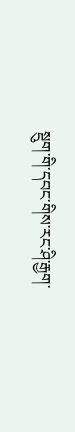སྡུག་གི་དབང་གིས་རང་ཤི་རྒྱག་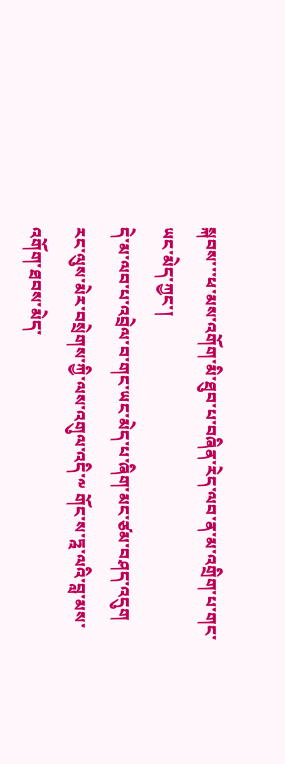སྐབས་་་ཕ་མས་འགོག་མི་ཐུབ་པ་བཞིན་རེད་ལབ་ན་མ་འགྲིག་པ་གང་ཡང་མེད་ཀྱང་།
དེ་མ་ལབ་པ་འབྲེལ་བ་གང་ཡང་མེད་པ་ཞིག་མང་ཙམ་བཤད་འདུག
རང་ལུས་མེར་བསྲེགས་ཀྱི་ལས་འགུལ་འདི་༸ གོང་ས་ཏྰ་ལའི་བླ་མས་འགོག་ཐབས་མེད་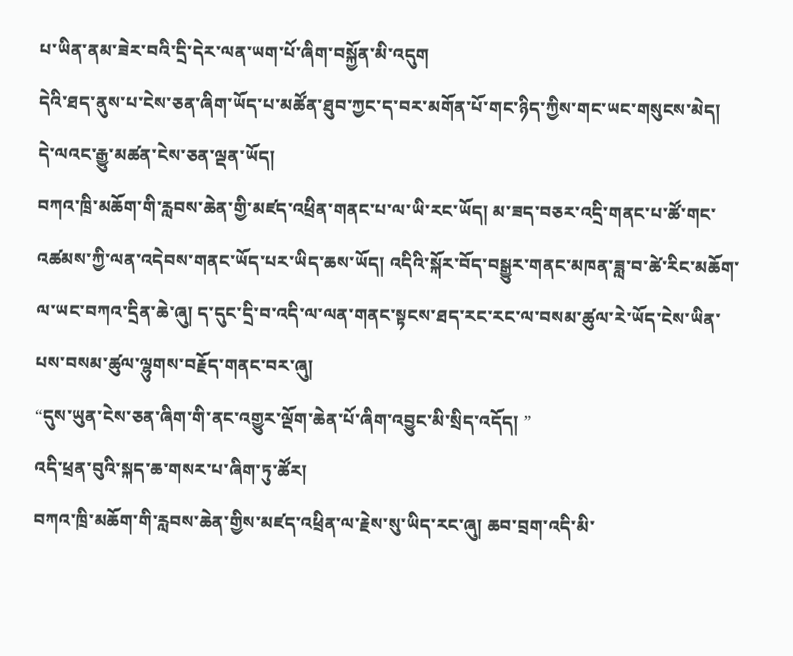པ་ཡིན་ནམ་ཟེར་བའི་དྲི་དེར་ལན་ཡག་པོ་ཞིག་བསྐྱོན་མི་འདུག
དེའི་ཐད་ནུས་པ་ངེས་ཅན་ཞིག་ཡོད་པ་མཚོན་ཐུབ་ཀྱང་ད་བར་མགོན་པོ་གང་ཉིད་ཀྱིས་གང་ཡང་གསུངས་མེད།
དེ་ལའང་རྒྱུ་མཚན་ངེས་ཅན་ལྡན་ཡོད།
བཀའ་ཁྲི་མཆོག་གི་རླབས་ཆེན་གྱི་མཛད་འཕྲིན་གནང་པ་ལ་ཡི་རང་ཡོད། མ་ཟད་བཅར་འདྲི་གནང་པ་ཚོ་གང་འཚམས་ཀྱི་ལན་འདེབས་གནང་ཡོད་པར་ཡིད་ཆས་ཡོད། འདིའི་སྐོར་བོད་བསྒྱུར་གནང་མཁན་ཟླ་བ་ཚེ་རིང་མཆོག་ལ་ཡང་བཀའ་དྲིན་ཆེ་ཞུ། ད་དུང་དྲི་བ་འདི་ལ་ལན་གནང་སྟངས་ཐད་རང་རང་ལ་བསམ་ཚུལ་རེ་ཡོད་ངེས་ཡིན་པས་བསམ་ཚུལ་ལྷུགས་བརྗོད་གནང་བར་ཞུ།
“དུས་ཡུན་ངེས་ཅན་ཞིག་གི་ནང་འགྱུར་ལྡོག་ཆེན་པོ་ཞིག་འབྱུང་མི་སྲིད་འདོད། ”
འདི་ཕྲན་བུའི་སྐད་ཆ་གསར་པ་ཞིག་ཏུ་ཚོར།
བཀའ་ཁྲི་མཆོག་གི་རླབས་ཆེན་གྱིས་མཛད་འཕྲིན་ལ་རྗེས་སུ་ཡིད་རང་ཞུ། ཆབ་བྲག་འདི་མི་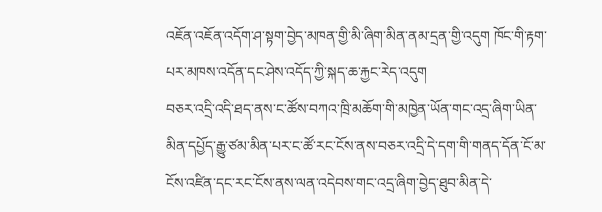འཇོན་འཇོན་འདོག་ཤ་སྟག་བྱེད་མཁན་གྱི་མི་ཞིག་མིན་ནམ་དྲན་གྱི་འདུག ཁོང་གི་རྟག་པར་མཁས་འདོན་དང་ཤེས་འདོད་ཀྱི་སྐད་ཆ་རྐྱང་རེད་འདུག
བཅར་འདྲི་འདི་ཐད་ནས་ང་ཚོས་བཀའ་ཁྲི་མཆོག་གི་མཁྱེན་ཡོན་གང་འདྲ་ཞིག་ཡིན་མིན་དཔྱོད་རྒྱུ་ཙམ་མིན་པར་ང་ཚོ་རང་ངོས་ནས་བཅར་འདྲི་དེ་དག་གི་གནད་དོན་ངོ་མ་ངོས་འཛིན་དང་རང་ངོས་ནས་ལན་འདེབས་གང་འདྲ་ཞིག་བྱེད་ཐུབ་མིན་དེ་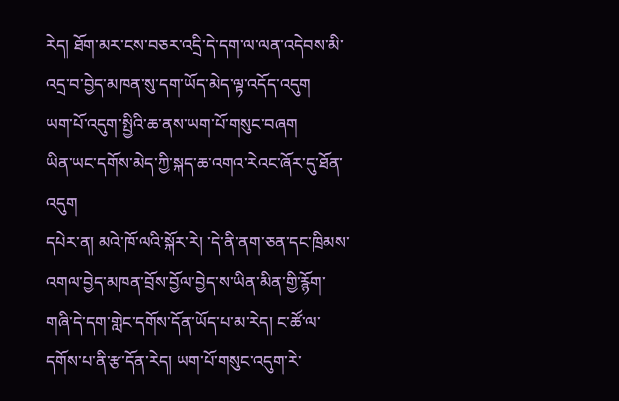རེད། ཐོག་མར་ངས་བཅར་འདྲི་དེ་དག་ལ་ལན་འདེབས་མི་འདྲ་བ་བྱེད་མཁན་སུ་དག་ཡོད་མེད་ལྟ་འདོད་འདུག
ཡག་པོ་འདུག་སྤྱིའི་ཆ་ནས་ཡག་པོ་གསུང་བཞག
ཡིན་ཡང་དགོས་མེད་ཀྱི་སྐད་ཆ་འགའ་རེའང་ཞོར་དུ་ཐོན་འདུག
དཔེར་ན། མའེ་ཁོ་ལའི་སྐོར་རེ། ་དེ་ནི་ནག་ཅན་དང་ཁྲིམས་འགལ་བྱེད་མཁན་བྲོས་བྱོལ་བྱེད་ས་ཡིན་མིན་གྱི་རྙོག་གཞི་དེ་དག་གླེང་དགོས་དོན་ཡོད་པ་མ་རེད། ང་ཚོ་ལ་དགོས་པ་ནི་རྩ་དོན་རེད། ཡག་པོ་གསུང་འདུག་རེ་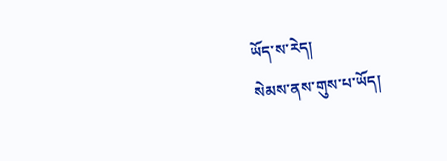ཡོད་ས་རེད།
སེམས་ནས་གུས་པ་ཡོད།